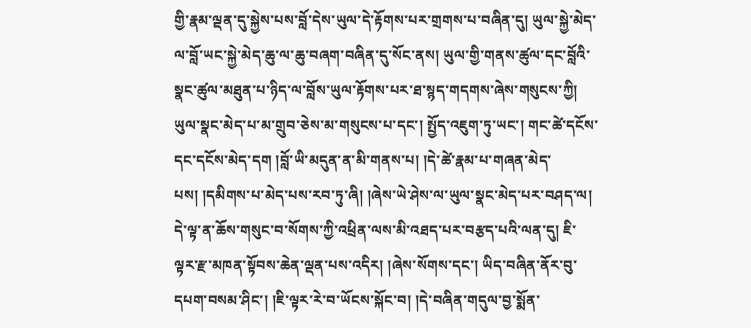གྱི་རྣམ་ལྡན་དུ་སྐྱེས་པས་བློ་དེས་ཡུལ་དེ་རྟོགས་པར་གྲགས་པ་བཞིན་དུ། ཡུལ་སྐྱེ་མེད་ལ་བློ་ཡང་སྐྱེ་མེད་ཆུ་ལ་ཆུ་བཞག་བཞིན་དུ་སོང་ནས། ཡུལ་གྱི་གནས་ཚུལ་དང་བློའི་སྣང་ཚུལ་མཐུན་པ་ཉིད་ལ་བློས་ཡུལ་རྟོགས་པར་ཐ་སྙད་གདགས་ཞེས་གསུངས་ཀྱི། ཡུལ་སྣང་མེད་པ་མ་གྲུབ་ཅེས་མ་གསུངས་པ་དང་། སྤྱོད་འཇུག་ཏུ་ཡང་། གང་ཚེ་དངོས་དང་དངོས་མེད་དག །བློ་ཡི་མདུན་ན་མི་གནས་པ། །དེ་ཚེ་རྣམ་པ་གཞན་མེད་པས། །དམིགས་པ་མེད་པས་རབ་ཏུ་ཞི། །ཞེས་ཡེ་ཤེས་ལ་ཡུལ་སྣང་མེད་པར་བཤད་ལ། དེ་ལྟ་ན་ཆོས་གསུང་བ་སོགས་ཀྱི་འཕྲིན་ལས་མི་འཐད་པར་བརྩད་པའི་ལན་དུ། ཇི་ལྟར་རྫ་མཁན་སྟོབས་ཆེན་ལྡན་པས་འདིར། །ཞེས་སོགས་དང་། ཡིད་བཞིན་ནོར་བུ་དཔག་བསམ་ཤིང་། །ཇི་ལྟར་རེ་བ་ཡོངས་སྐོང་བ། །དེ་བཞིན་གདུལ་བྱ་སྨོན་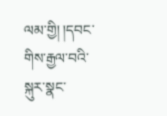ལམ་གྱི། །དབང་གིས་རྒྱལ་བའི་སྐུར་སྣང་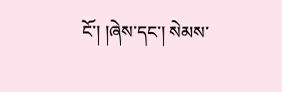ངོ་། །ཞེས་དང་། སེམས་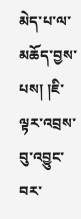མེད་པ་ལ་མཆོད་བྱས་པས། །ཇི་ལྟར་འབྲས་བུ་འབྱུང་བར་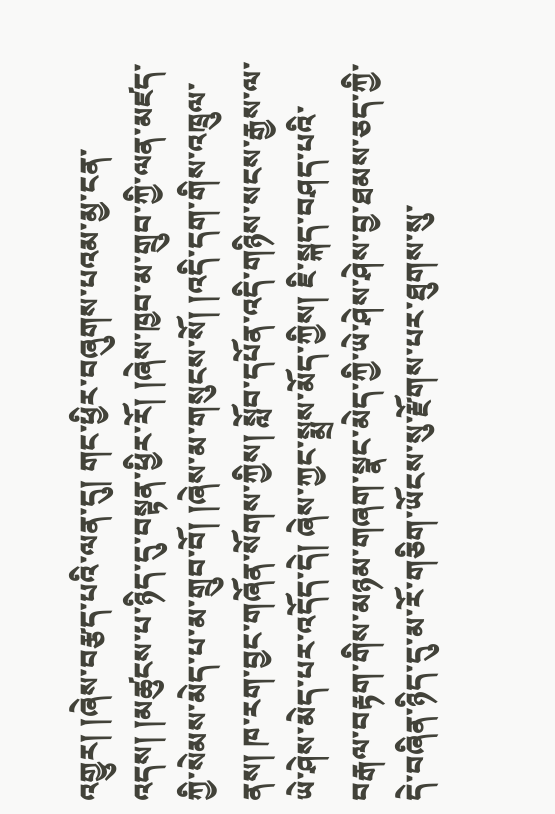འགྱུར། །ཞེས་བརྩད་པའི་ལན་དུ། གང་ཕྱིར་བཞུགས་པའམ་མྱ་ངན་འདས། །མཚུངས་པ་ཉིད་དུ་བསྟན་ཕྱིར་རོ། །ཞེས་ཁྱབ་མ་གྲུབ་ཀྱི་ལན་མཛད་ཀྱི་སེམས་མེད་པ་མ་གྲུབ་བོ། །ཞེས་མ་གསུངས་སོ། །འདི་དག་གིས་འཁྲུལ་ནས། ཁ་རག་བྱང་གཞོན་སོགས་ཀྱིས། སློབ་དཔོན་འདི་གཉིས་སངས་རྒྱས་ལ་ཡེ་ཤེས་མེད་པར་འདོད་དེ། ཞེས་ཀྱང་སྨྲས་མོད་ཀྱིས། ཇི་སྐད་བཤད་པའི་བརྒལ་བརྟག་གིས་མཉམ་གཞག་སྣང་མེད་ཀྱི་ཡེ་ཤེས་ཤེས་བྱ་ཐམས་ཅད་ཀྱི་དེ་བཞིན་ཉིད་དུ་མ་རོ་གཅིག་ཡོངས་སུ་རྫོགས་པར་ཐུགས་སུ་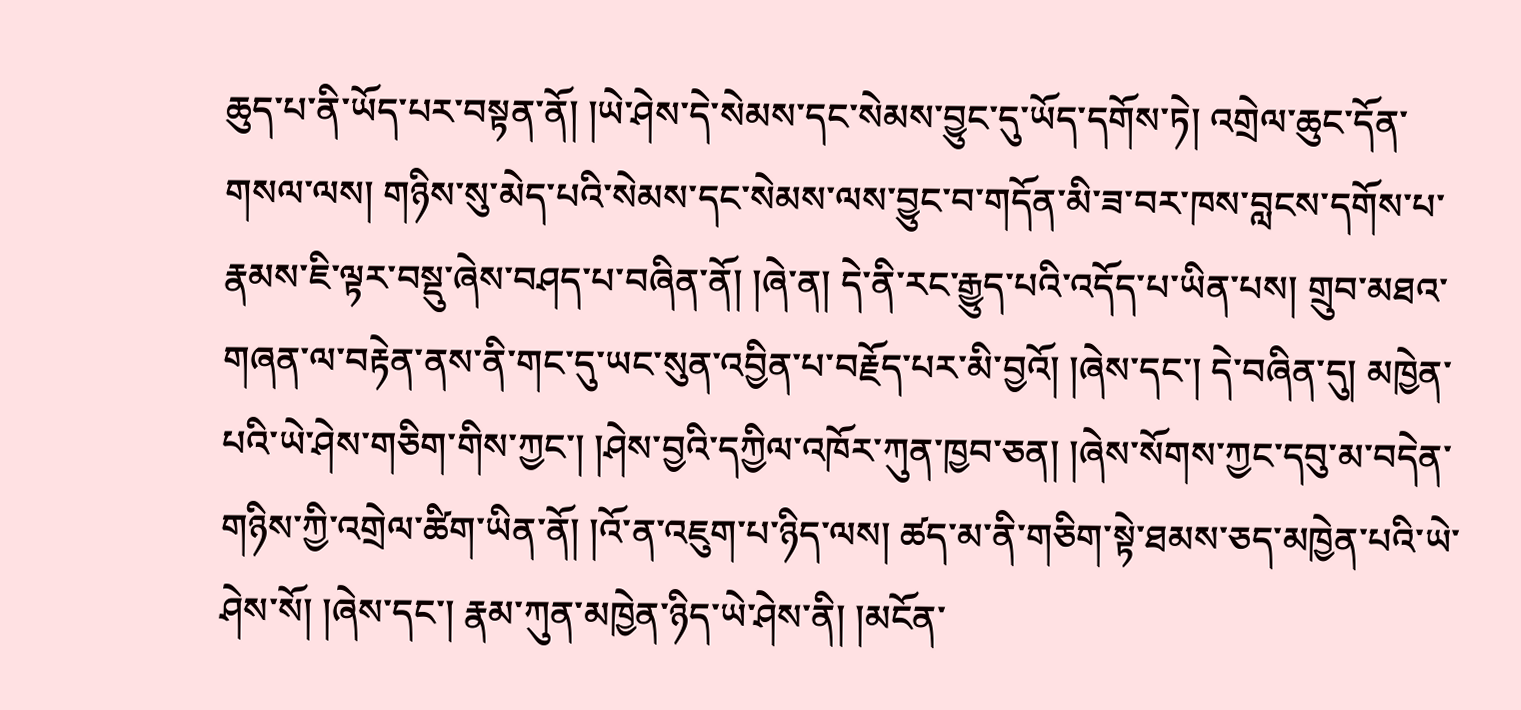ཆུད་པ་ནི་ཡོད་པར་བསྟན་ནོ། །ཡེ་ཤེས་དེ་སེམས་དང་སེམས་བྱུང་དུ་ཡོད་དགོས་ཏེ། འགྲེལ་ཆུང་དོན་གསལ་ལས། གཉིས་སུ་མེད་པའི་སེམས་དང་སེམས་ལས་བྱུང་བ་གདོན་མི་ཟ་བར་ཁས་བླངས་དགོས་པ་རྣམས་ཇི་ལྟར་བསྡུ་ཞེས་བཤད་པ་བཞིན་ནོ། །ཞེ་ན། དེ་ནི་རང་རྒྱུད་པའི་འདོད་པ་ཡིན་པས། གྲུབ་མཐའ་གཞན་ལ་བརྟེན་ནས་ནི་གང་དུ་ཡང་སུན་འབྱིན་པ་བརྗོད་པར་མི་བྱའོ། །ཞེས་དང་། དེ་བཞིན་དུ། མཁྱེན་པའི་ཡེ་ཤེས་གཅིག་གིས་ཀྱང་། །ཤེས་བྱའི་དཀྱིལ་འཁོར་ཀུན་ཁྱབ་ཅན། །ཞེས་སོགས་ཀྱང་དབུ་མ་བདེན་གཉིས་ཀྱི་འགྲེལ་ཚིག་ཡིན་ནོ། །འོ་ན་འཇུག་པ་ཉིད་ལས། ཚད་མ་ནི་གཅིག་སྟེ་ཐམས་ཅད་མཁྱེན་པའི་ཡེ་ཤེས་སོ། །ཞེས་དང་། རྣམ་ཀུན་མཁྱེན་ཉིད་ཡེ་ཤེས་ནི། །མངོན་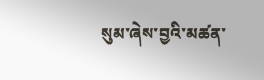སུམ་ཞེས་བྱའི་མཚན་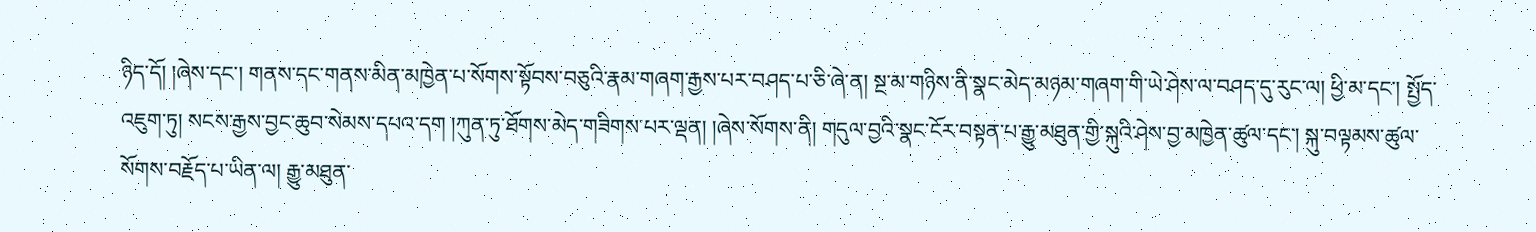ཉིད་དོ། །ཞེས་དང་། གནས་དང་གནས་མིན་མཁྱེན་པ་སོགས་སྟོབས་བཅུའི་རྣམ་གཞག་རྒྱས་པར་བཤད་པ་ཅི་ཞེ་ན། སྔ་མ་གཉིས་ནི་སྣང་མེད་མཉམ་གཞག་གི་ཡེ་ཤེས་ལ་བཤད་དུ་རུང་ལ། ཕྱི་མ་དང་། སྤྱོད་འཇུག་ཏུ། སངས་རྒྱས་བྱང་ཆུབ་སེམས་དཔའ་དག །ཀུན་ཏུ་ཐོགས་མེད་གཟིགས་པར་ལྡན། །ཞེས་སོགས་ནི། གདུལ་བྱའི་སྣང་ངོར་བསྟན་པ་རྒྱུ་མཐུན་གྱི་སྐུའི་ཤེས་བྱ་མཁྱེན་ཚུལ་དང་། སྐུ་བལྟམས་ཚུལ་སོགས་བརྗོད་པ་ཡིན་ལ། རྒྱུ་མཐུན་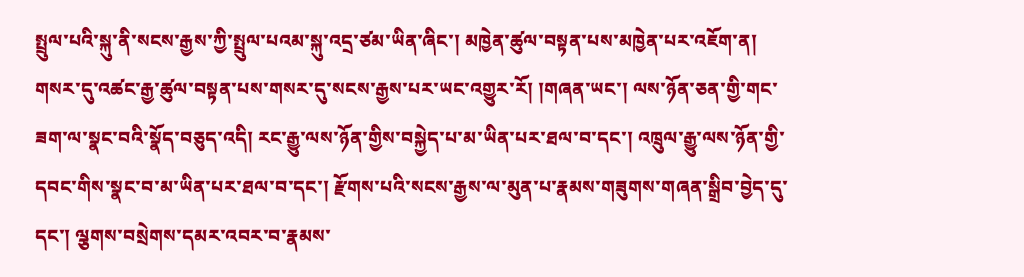སྤྲུལ་པའི་སྐུ་ནི་སངས་རྒྱས་ཀྱི་སྤྲུལ་པའམ་སྐུ་འདྲ་ཙམ་ཡིན་ཞིང་། མཁྱེན་ཚུལ་བསྟན་པས་མཁྱེན་པར་འཇོག་ན། གསར་དུ་འཚང་རྒྱ་ཚུལ་བསྟན་པས་གསར་དུ་སངས་རྒྱས་པར་ཡང་འགྱུར་རོ། །གཞན་ཡང་། ལས་ཉོན་ཅན་གྱི་གང་ཟག་ལ་སྣང་བའི་སྣོད་བཅུད་འདི། རང་རྒྱུ་ལས་ཉོན་གྱིས་བསྐྱེད་པ་མ་ཡིན་པར་ཐལ་བ་དང་། འཁྲུལ་རྒྱུ་ལས་ཉོན་གྱི་དབང་གིས་སྣང་བ་མ་ཡིན་པར་ཐལ་བ་དང་། རྫོགས་པའི་སངས་རྒྱས་ལ་མུན་པ་རྣམས་གཟུགས་གཞན་སྒྲིབ་བྱེད་དུ་དང་། ལྕགས་བསྲེགས་དམར་འབར་བ་རྣམས་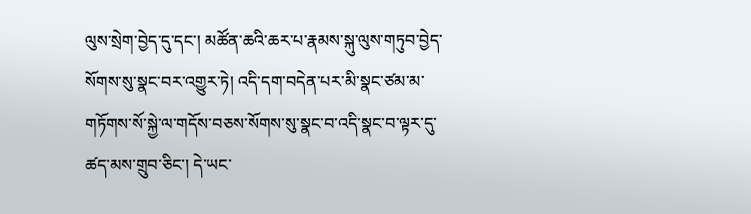ལུས་སྲེག་བྱེད་དུ་དང་། མཚོན་ཆའི་ཆར་པ་རྣམས་སྐུ་ལུས་གཏུབ་བྱེད་སོགས་སུ་སྣང་བར་འགྱུར་ཏེ། འདི་དག་བདེན་པར་མི་སྣང་ཙམ་མ་གཏོགས་སོ་སྐྱེ་ལ་གདོས་བཅས་སོགས་སུ་སྣང་བ་འདི་སྣང་བ་ལྟར་དུ་ཚད་མས་གྲུབ་ཅིང་། དེ་ཡང་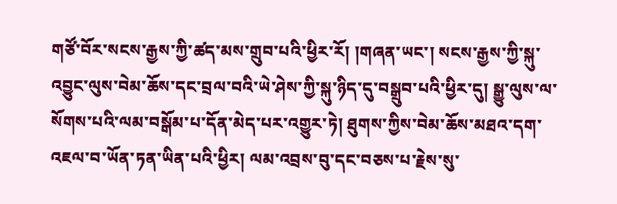གཙོ་བོར་སངས་རྒྱས་ཀྱི་ཚད་མས་གྲུབ་པའི་ཕྱིར་རོ། །གཞན་ཡང་། སངས་རྒྱས་ཀྱི་སྐུ་འབྱུང་ལུས་བེམ་ཆོས་དང་བྲལ་བའི་ཡེ་ཤེས་ཀྱི་སྐུ་ཉིད་དུ་བསྒྲུབ་པའི་ཕྱིར་དུ། སྒྱུ་ལུས་ལ་སོགས་པའི་ལམ་བསྒོམ་པ་དོན་མེད་པར་འགྱུར་ཏེ། ཐུགས་ཀྱིས་བེམ་ཆོས་མཐའ་དག་འཇལ་བ་ཡོན་ཏན་ཡིན་པའི་ཕྱིར། ལམ་འབྲས་བུ་དང་བཅས་པ་རྗེས་སུ་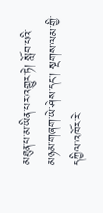མཐུན་པ་མ་ཡིན་པར་འགྱུར་ཏེ། སློབ་པའི་མཉམ་གཞག་ཡེ་ཤེས་དང་། སྔགས་ལམ་གྱི་དཀྱིལ་འཁོར་རེ་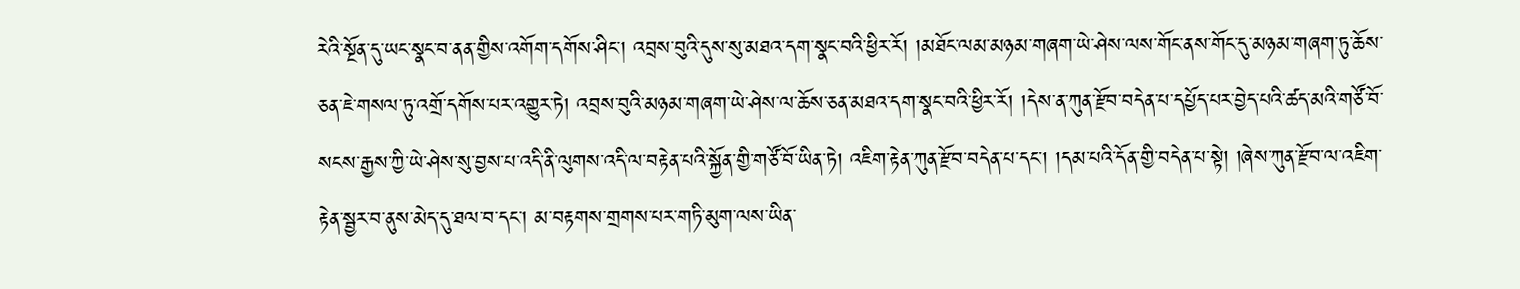རེའི་སྔོན་དུ་ཡང་སྣང་བ་ནན་གྱིས་འགོག་དགོས་ཤིང་། འབྲས་བུའི་དུས་སུ་མཐའ་དག་སྣང་བའི་ཕྱིར་རོ། །མཐོང་ལམ་མཉམ་གཞག་ཡེ་ཤེས་ལས་གོང་ནས་གོང་དུ་མཉམ་གཞག་ཏུ་ཆོས་ཅན་ཇེ་གསལ་ཏུ་འགྲོ་དགོས་པར་འགྱུར་ཏེ། འབྲས་བུའི་མཉམ་གཞག་ཡེ་ཤེས་ལ་ཆོས་ཅན་མཐའ་དག་སྣང་བའི་ཕྱིར་རོ། །དེས་ན་ཀུན་རྫོབ་བདེན་པ་དཔྱོད་པར་བྱེད་པའི་ཚད་མའི་གཙོ་བོ་སངས་རྒྱས་ཀྱི་ཡེ་ཤེས་སུ་བྱས་པ་འདི་ནི་ལུགས་འདི་ལ་བརྟེན་པའི་སྐྱོན་གྱི་གཙོ་བོ་ཡིན་ཏེ། འཇིག་རྟེན་ཀུན་རྫོབ་བདེན་པ་དང་། །དམ་པའི་དོན་གྱི་བདེན་པ་སྟེ། །ཞེས་ཀུན་རྫོབ་ལ་འཇིག་རྟེན་སྦྱར་བ་ནུས་མེད་དུ་ཐལ་བ་དང་། མ་བརྟགས་གྲགས་པར་གཏི་མུག་ལས་ཡིན་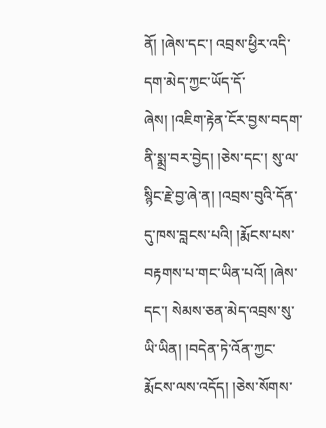ནོ། །ཞེས་དང་། འབྲས་ཕྱིར་འདི་དག་མེད་ཀྱང་ཡོད་དོ་ཞེས། །འཇིག་རྟེན་ངོར་བྱས་བདག་ནི་སྨྲ་བར་བྱེད། །ཅེས་དང་། སུ་ལ་སྙིང་རྗེ་བྱ་ཞེ་ན། །འབྲས་བུའི་དོན་དུ་ཁས་བླངས་པའི། །རྨོངས་པས་བརྟགས་པ་གང་ཡིན་པའོ། །ཞེས་དང་། སེམས་ཅན་མེད་འབྲས་སུ་ཡི་ཡིན། །བདེན་ཏེ་འོན་ཀྱང་རྨོངས་ལས་འདོད། །ཅེས་སོགས་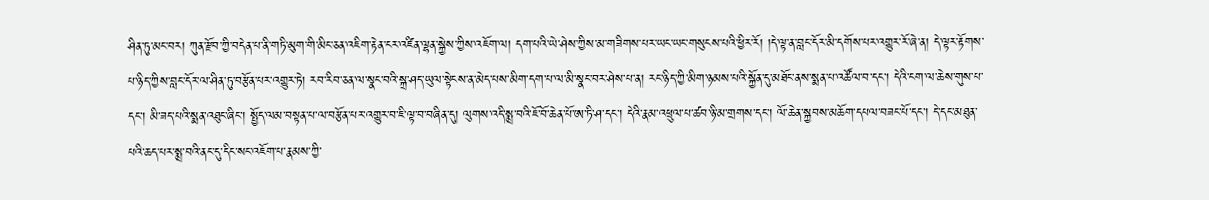ཤིན་ཏུ་མང་བར། ཀུན་རྫོབ་ཀྱི་བདེན་པ་ནི་གཏི་མུག་གི་མིང་ཅན་འཇིག་རྟེན་ངར་འཛིན་ལྷན་སྐྱེས་ཀྱིས་འཇོག་ལ། དག་པའི་ཡེ་ཤེས་ཀྱིས་མ་གཟིགས་པར་ཡང་ཡང་གསུངས་པའི་ཕྱིར་རོ། །དེ་ལྟ་ན་བླང་དོར་མི་དགོས་པར་འགྱུར་རོ་ཞེ་ན། དེ་ལྟར་རྟོགས་པ་ཉིད་ཀྱིས་བླང་དོར་ལ་ཤིན་ཏུ་བརྩོན་པར་འགྱུར་ཏེ། རབ་རིབ་ཅན་ལ་སྣང་བའི་སྐྲ་ཤད་ཡུལ་སྟེངས་ན་མེད་པས་མིག་དག་པ་ལ་མི་སྣང་བར་ཤེས་པ་ན། རང་ཉིད་ཀྱི་མིག་ཉམས་པའི་སྐྱོན་དུ་མཐོང་ནས་སྨན་པ་འཚོལ་བ་དང་། དེའི་ངག་ལ་ཆེས་གུས་པ་དང་། མི་ཟད་པའི་སྨན་འཐུང་ཞིང་། སྤྱོད་ལམ་བསྟན་པ་ལ་བརྩོན་པར་འགྱུར་བ་ཇི་ལྟ་བ་བཞིན་དུ། ལུགས་འདི་སྨྲ་བའི་ཇོ་བོ་ཆེན་པོ་ཨ་ཏི་ཤ་དང་། དེའི་རྣམ་འཕྲུལ་པ་ཚབ་ཉི་མ་གྲགས་དང་། ལོ་ཆེན་སྐྱབས་མཆོག་དཔལ་བཟང་པོ་དང་། དེ་དང་མཐུན་པའི་ཆད་པར་སྨྲ་བའི་ནང་དུ་དིང་སང་འཇོག་པ་རྣམས་ཀྱི་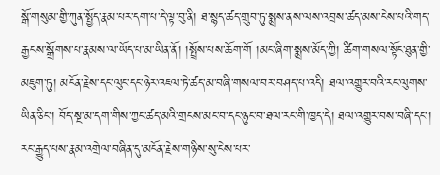སྒོ་གསུམ་གྱི་ཀུན་སྤྱོད་རྣམ་པར་དག་པ་དེ་ལྟ་བུ་ནི། ཐ་སྙད་ཚད་གྲུབ་ཏུ་སྨྲས་ནས་ལས་འབྲས་ཚད་མས་ངེས་པའི་གད་རྒྱངས་སྒྲོགས་པ་རྣམས་ལ་ཡོད་པ་མ་ཡིན་ནོ། །སྤྲོས་པས་ཆོག་གོ །མང་ཞིག་སྨྲས་མོད་ཀྱི། ཚིག་གསལ་སྟོང་ཐུན་གྱི་མཇུག་ཏུ། མངོན་རྗེས་དང་ལུང་དང་ཉེར་འཇལ་ཏེ་ཚད་མ་བཞི་གསལ་བར་བཤད་པ་འདི། ཐལ་འགྱུར་བའི་རང་ལུགས་ཡིན་ཅིང་། བོད་སྔ་མ་དག་གིས་ཀྱང་ཚད་མའི་གྲངས་མང་བ་དང་ཉུང་བ་ཐལ་རང་གི་ཁྱད་དེ། ཐལ་འགྱུར་བས་བཞི་དང་། རང་རྒྱུད་པས་རྣམ་འགྲེལ་བཞིན་དུ་མངོན་རྗེས་གཉིས་སུ་ངེས་པར་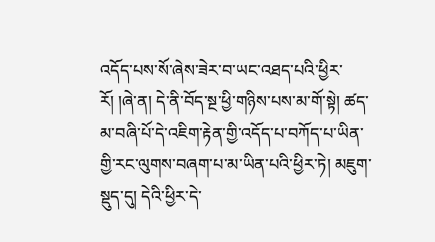འདོད་པས་སོ་ཞེས་ཟེར་བ་ཡང་འཐད་པའི་ཕྱིར་རོ། །ཞེ་ན། དེ་ནི་བོད་སྔ་ཕྱི་གཉིས་པས་མ་གོ་སྟེ། ཚད་མ་བཞི་པོ་དེ་འཇིག་རྟེན་གྱི་འདོད་པ་བཀོད་པ་ཡིན་གྱི་རང་ལུགས་བཞག་པ་མ་ཡིན་པའི་ཕྱིར་ཏེ། མཇུག་སྡུད་དུ། དེའི་ཕྱིར་དེ་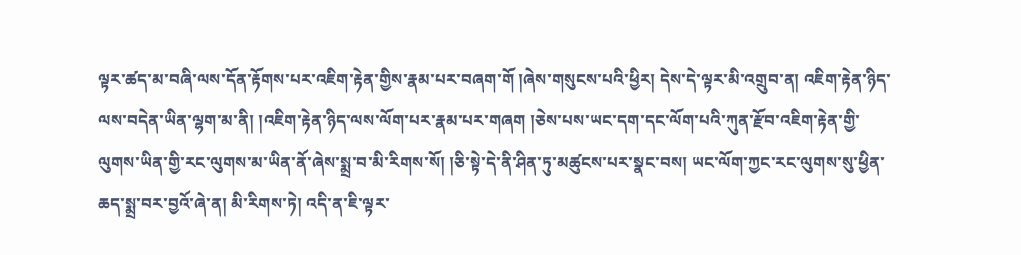ལྟར་ཚད་མ་བཞི་ལས་དོན་རྟོགས་པར་འཇིག་རྟེན་གྱིས་རྣམ་པར་བཞག་གོ །ཞེས་གསུངས་པའི་ཕྱིར། དེས་དེ་ལྟར་མི་འགྲུབ་ན། འཇིག་རྟེན་ཉིད་ལས་བདེན་ཡིན་ལྷག་མ་ནི། །འཇིག་རྟེན་ཉིད་ལས་ལོག་པར་རྣམ་པར་གཞག །ཅེས་པས་ཡང་དག་དང་ལོག་པའི་ཀུན་རྫོབ་འཇིག་རྟེན་གྱི་ལུགས་ཡིན་གྱི་རང་ལུགས་མ་ཡིན་ནོ་ཞེས་སྨྲ་བ་མི་རིགས་སོ། །ཅི་སྟེ་དེ་ནི་ཤིན་ཏུ་མཚུངས་པར་སྣང་བས། ཡང་ལོག་ཀྱང་རང་ལུགས་སུ་ཕྱིན་ཆད་སྨྲ་བར་བྱའོ་ཞེ་ན། མི་རིགས་ཏེ། འདི་ན་ཇི་ལྟར་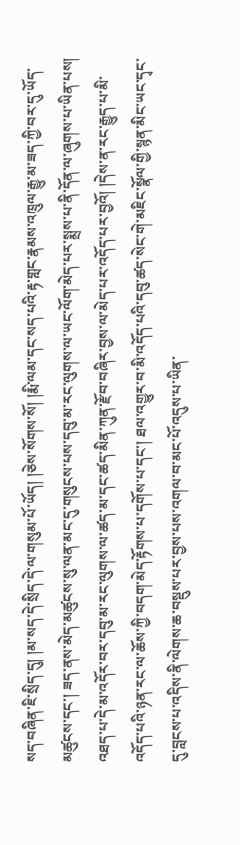སད་བཞིན་ཇི་སྲིད་དུ། །མ་སད་དེ་སྲིད་དེ་ལ་གསུམ་པོ་ཡོད། །ཅེས་སོགས་སོ། །རྨི་ལམ་དང་སད་པའི་རྟ་གླང་རྣམས་འཁྲུལ་རྒྱུ་མ་ཟད་ཀྱི་བར་དུ་ཡོད་མཚུངས་དང་། ཟད་ནས་མེད་མཚུངས་སུ་ལན་མང་དུ་གསུངས་པས་དབུ་མ་རང་ལུགས་ལ་ཡང་ལོག་མེད་པར་སྨྲས་པ་ནི་དོན་ལ་ཞུགས་པ་ཡིན་པས། འཐད་པ་དེ་མ་འདོར་བར་དབུ་མ་རང་ལུགས་ལ་ཚད་མ་དང་ཚད་མིན་ཀུན་རྫོབ་བཞིར་བྱས་ལ་མེད་པར་འདོད་པར་བྱའོ། །དེས་ན་རང་རྒྱུད་པ་མི་འདོད་པའི་ཉན་རང་ལ་ཆོས་ཀྱི་བདག་མེད་རྟོགས་པ་དགོས་པ་དང་། ཐལ་འགྱུར་བ་མི་འདོད་པའི་དབུ་ཚད་སེང་གེ་མཇིང་སྣོལ་གྱི་སྙན་མིང་ཡང་དྭང་དུ་བླངས་པ་འདིས་ནི་ལེགས་ཆ་བསྡུས་པར་བྱས་པས་འགལ་བ་མང་པོ་འདུས་པ་ཡིན་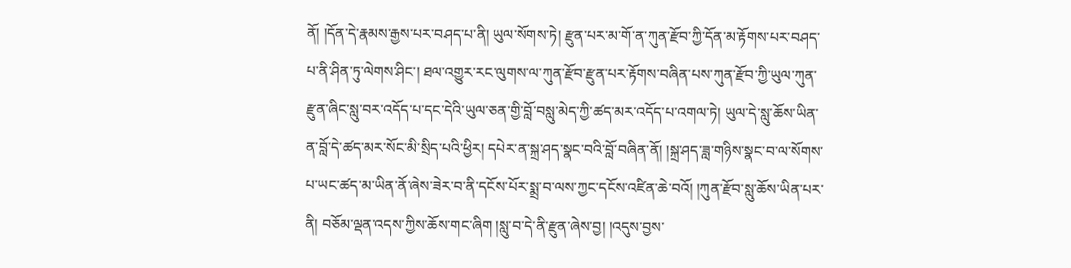ནོ། །དོན་དེ་རྣམས་རྒྱས་པར་བཤད་པ་ནི། ཡུལ་སོགས་ཏེ། རྫུན་པར་མ་གོ་ན་ཀུན་རྫོབ་ཀྱི་དོན་མ་རྟོགས་པར་བཤད་པ་ནི་ཤིན་ཏུ་ལེགས་ཤིང་། ཐལ་འགྱུར་རང་ལུགས་ལ་ཀུན་རྫོབ་རྫུན་པར་རྟོགས་བཞིན་པས་ཀུན་རྫོབ་ཀྱི་ཡུལ་ཀུན་རྫུན་ཞིང་སླུ་བར་འདོད་པ་དང་དེའི་ཡུལ་ཅན་གྱི་བློ་བསླུ་མེད་ཀྱི་ཚད་མར་འདོད་པ་འགལ་ཏེ། ཡུལ་དེ་སླུ་ཆོས་ཡིན་ན་བློ་དེ་ཚད་མར་སོང་མི་སྲིད་པའི་ཕྱིར། དཔེར་ན་སྐྲ་ཤད་སྣང་བའི་བློ་བཞིན་ནོ། །སྐྲ་ཤད་ཟླ་གཉིས་སྣང་བ་ལ་སོགས་པ་ཡང་ཚད་མ་ཡིན་ནོ་ཞེས་ཟེར་བ་ནི་དངོས་པོར་སྨྲ་བ་ལས་ཀྱང་དངོས་འཛིན་ཆེ་བའོ། །ཀུན་རྫོབ་སླུ་ཆོས་ཡིན་པར་ནི། བཅོམ་ལྡན་འདས་ཀྱིས་ཆོས་གང་ཞིག །སླུ་བ་དེ་ནི་རྫུན་ཞེས་བྱ། །འདུས་བྱས་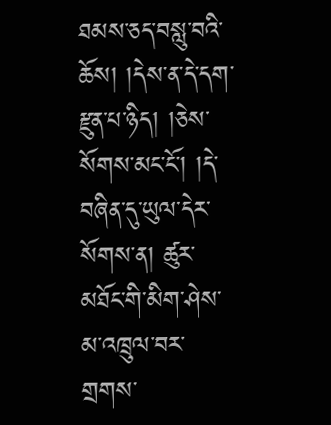ཐམས་ཅད་བསླུ་བའི་ཆོས། །དེས་ན་དེ་དག་རྫུན་པ་ཉིད། །ཅེས་སོགས་མང་ངོ་། །དེ་བཞིན་དུ་ཡུལ་དེར་སོགས་ན། ཚུར་མཐོང་གི་མིག་ཤེས་མ་འཁྲུལ་བར་གྲགས་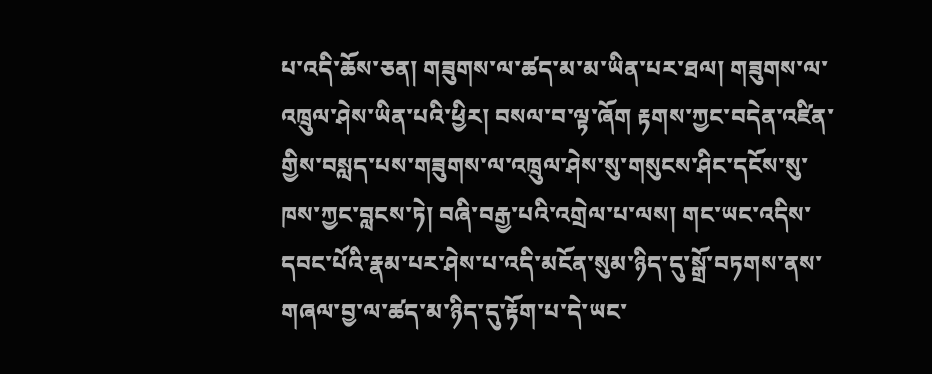པ་འདི་ཆོས་ཅན། གཟུགས་ལ་ཚད་མ་མ་ཡིན་པར་ཐལ། གཟུགས་ལ་འཁྲུལ་ཤེས་ཡིན་པའི་ཕྱིར། བསལ་བ་ལྟ་ཞོག རྟགས་ཀྱང་བདེན་འཛིན་གྱིས་བསླད་པས་གཟུགས་ལ་འཁྲུལ་ཤེས་སུ་གསུངས་ཤིང་དངོས་སུ་ཁས་ཀྱང་བླངས་ཏེ། བཞི་བརྒྱ་པའི་འགྲེལ་པ་ལས། གང་ཡང་འདིས་དབང་པོའི་རྣམ་པར་ཤེས་པ་འདི་མངོན་སུམ་ཉིད་དུ་སྒྲོ་བཏགས་ནས་གཞལ་བྱ་ལ་ཚད་མ་ཉིད་དུ་རྟོག་པ་དེ་ཡང་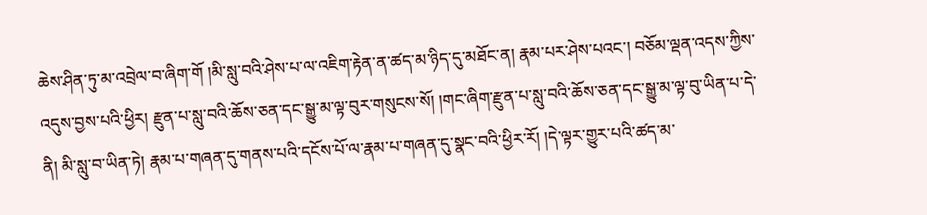ཆེས་ཤིན་ཏུ་མ་འབྲེལ་བ་ཞིག་གོ །མི་སླུ་བའི་ཤེས་པ་ལ་འཇིག་རྟེན་ན་ཚད་མ་ཉིད་དུ་མཐོང་ན། རྣམ་པར་ཤེས་པའང་། བཅོམ་ལྡན་འདས་ཀྱིས་འདུས་བྱས་པའི་ཕྱིར། རྫུན་པ་སླུ་བའི་ཆོས་ཅན་དང་སྒྱུ་མ་ལྟ་བུར་གསུངས་སོ། །གང་ཞིག་རྫུན་པ་སླུ་བའི་ཆོས་ཅན་དང་སྒྱུ་མ་ལྟ་བུ་ཡིན་པ་དེ་ནི། མི་སླུ་བ་ཡིན་ཏེ། རྣམ་པ་གཞན་དུ་གནས་པའི་དངོས་པོ་ལ་རྣམ་པ་གཞན་དུ་སྣང་བའི་ཕྱིར་རོ། །དེ་ལྟར་གྱུར་པའི་ཚད་མ་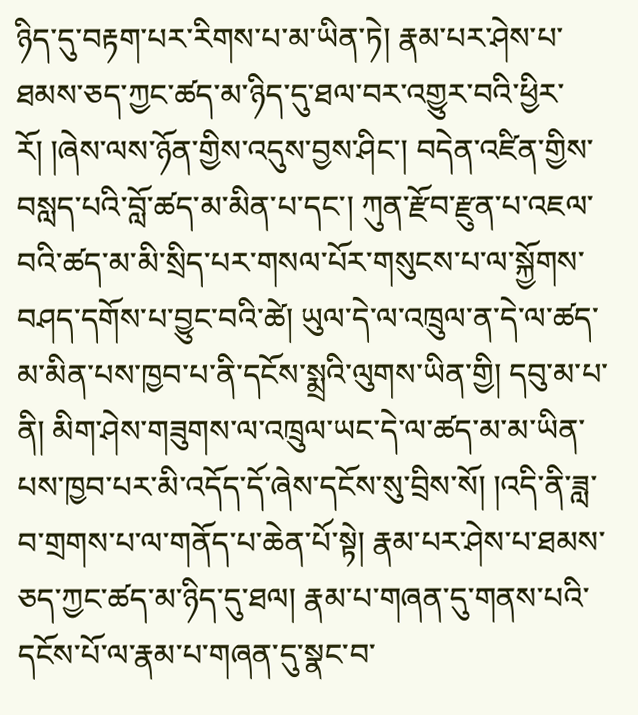ཉིད་དུ་བརྟག་པར་རིགས་པ་མ་ཡིན་ཏེ། རྣམ་པར་ཤེས་པ་ཐམས་ཅད་ཀྱང་ཚད་མ་ཉིད་དུ་ཐལ་བར་འགྱུར་བའི་ཕྱིར་རོ། །ཞེས་ལས་ཉོན་གྱིས་འདུས་བྱས་ཤིང་། བདེན་འཛིན་གྱིས་བསླད་པའི་བློ་ཚད་མ་མིན་པ་དང་། ཀུན་རྫོབ་རྫུན་པ་འཇལ་བའི་ཚད་མ་མི་སྲིད་པར་གསལ་པོར་གསུངས་པ་ལ་སྐྱོགས་བཤད་དགོས་པ་བྱུང་བའི་ཚེ། ཡུལ་དེ་ལ་འཁྲུལ་ན་དེ་ལ་ཚད་མ་མིན་པས་ཁྱབ་པ་ནི་དངོས་སྨྲའི་ལུགས་ཡིན་གྱི། དབུ་མ་པ་ནི། མིག་ཤེས་གཟུགས་ལ་འཁྲུལ་ཡང་དེ་ལ་ཚད་མ་མ་ཡིན་པས་ཁྱབ་པར་མི་འདོད་དོ་ཞེས་དངོས་སུ་བྲིས་སོ། །འདི་ནི་ཟླ་བ་གྲགས་པ་ལ་གནོད་པ་ཆེན་པོ་སྟེ། རྣམ་པར་ཤེས་པ་ཐམས་ཅད་ཀྱང་ཚད་མ་ཉིད་དུ་ཐལ། རྣམ་པ་གཞན་དུ་གནས་པའི་དངོས་པོ་ལ་རྣམ་པ་གཞན་དུ་སྣང་བ་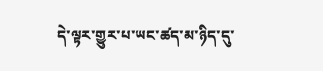དེ་ལྟར་གྱུར་པ་ཡང་ཚད་མ་ཉིད་དུ་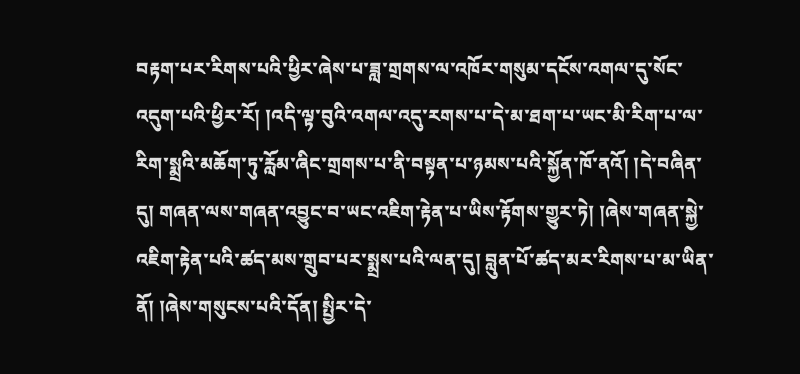བརྟག་པར་རིགས་པའི་ཕྱིར་ཞེས་པ་ཟླ་གྲགས་ལ་འཁོར་གསུམ་དངོས་འགལ་དུ་སོང་འདུག་པའི་ཕྱིར་རོ། །འདི་ལྟ་བུའི་འགལ་འདུ་རགས་པ་དེ་མ་ཐག་པ་ཡང་མི་རིག་པ་ལ་རིག་སྨྲའི་མཆོག་ཏུ་རློམ་ཞིང་གྲགས་པ་ནི་བསྟན་པ་ཉམས་པའི་སྐྱོན་ཁོ་ནའོ། །དེ་བཞིན་དུ། གཞན་ལས་གཞན་འབྱུང་བ་ཡང་འཇིག་རྟེན་པ་ཡིས་རྟོགས་གྱུར་ཏེ། །ཞེས་གཞན་སྐྱེ་འཇིག་རྟེན་པའི་ཚད་མས་གྲུབ་པར་སྨྲས་པའི་ལན་དུ། བླུན་པོ་ཚད་མར་རིགས་པ་མ་ཡིན་ནོ། །ཞེས་གསུངས་པའི་དོན། སྤྱིར་དེ་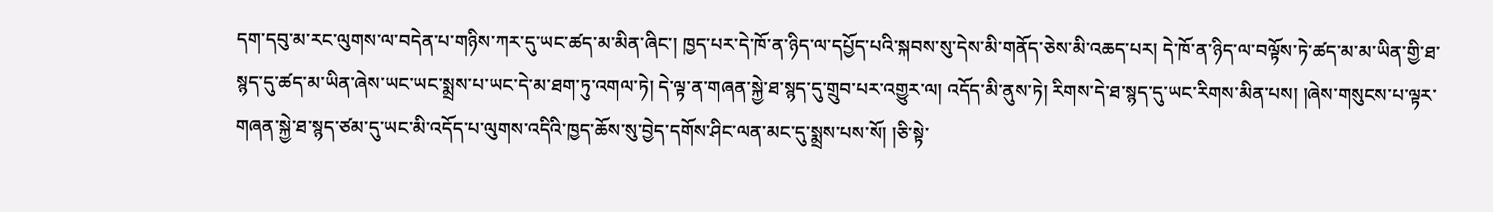དག་དབུ་མ་རང་ལུགས་ལ་བདེན་པ་གཉིས་ཀར་དུ་ཡང་ཚད་མ་མིན་ཞིང་། ཁྱད་པར་དེ་ཁོ་ན་ཉིད་ལ་དཔྱོད་པའི་སྐབས་སུ་དེས་མི་གནོད་ཅེས་མི་འཆད་པར། དེ་ཁོ་ན་ཉིད་ལ་བལྟོས་ཏེ་ཚད་མ་མ་ཡིན་གྱི་ཐ་སྙད་དུ་ཚད་མ་ཡིན་ཞེས་ཡང་ཡང་སྨྲས་པ་ཡང་དེ་མ་ཐག་ཏུ་འགལ་ཏེ། དེ་ལྟ་ན་གཞན་སྐྱེ་ཐ་སྙད་དུ་གྲུབ་པར་འགྱུར་ལ། འདོད་མི་ནུས་ཏེ། རིགས་དེ་ཐ་སྙད་དུ་ཡང་རིགས་མིན་པས། །ཞེས་གསུངས་པ་ལྟར་གཞན་སྐྱེ་ཐ་སྙད་ཙམ་དུ་ཡང་མི་འདོད་པ་ལུགས་འདིའི་ཁྱད་ཆོས་སུ་བྱེད་དགོས་ཤིང་ལན་མང་དུ་སྨྲས་པས་སོ། །ཅི་སྟེ་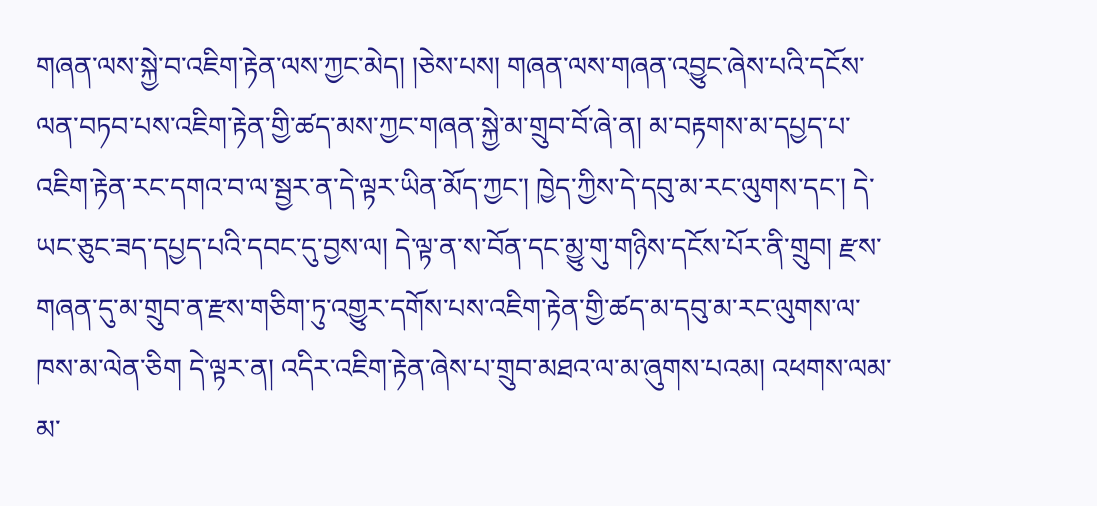གཞན་ལས་སྐྱེ་བ་འཇིག་རྟེན་ལས་ཀྱང་མེད། །ཅེས་པས། གཞན་ལས་གཞན་འབྱུང་ཞེས་པའི་དངོས་ལན་བཏབ་པས་འཇིག་རྟེན་གྱི་ཚད་མས་ཀྱང་གཞན་སྐྱེ་མ་གྲུབ་བོ་ཞེ་ན། མ་བརྟགས་མ་དཔྱད་པ་འཇིག་རྟེན་རང་དགའ་བ་ལ་སྦྱར་ན་དེ་ལྟར་ཡིན་མོད་ཀྱང་། ཁྱེད་ཀྱིས་དེ་དབུ་མ་རང་ལུགས་དང་། དེ་ཡང་ཅུང་ཟད་དཔྱད་པའི་དབང་དུ་བྱས་ལ། དེ་ལྟ་ན་ས་བོན་དང་མྱུ་གུ་གཉིས་དངོས་པོར་ནི་གྲུབ། རྫས་གཞན་དུ་མ་གྲུབ་ན་རྫས་གཅིག་ཏུ་འགྱུར་དགོས་པས་འཇིག་རྟེན་གྱི་ཚད་མ་དབུ་མ་རང་ལུགས་ལ་ཁས་མ་ལེན་ཅིག དེ་ལྟར་ན། འདིར་འཇིག་རྟེན་ཞེས་པ་གྲུབ་མཐའ་ལ་མ་ཞུགས་པའམ། འཕགས་ལམ་མ་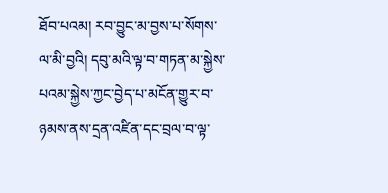ཐོབ་པའམ། རབ་བྱུང་མ་བྱས་པ་སོགས་ལ་མི་བྱའི། དབུ་མའི་ལྟ་བ་གཏན་མ་སྐྱེས་པའམ་སྐྱེས་ཀྱང་བྱེད་པ་མངོན་གྱུར་བ་ཉམས་ནས་དྲན་འཛིན་དང་བྲལ་བ་ལྟ་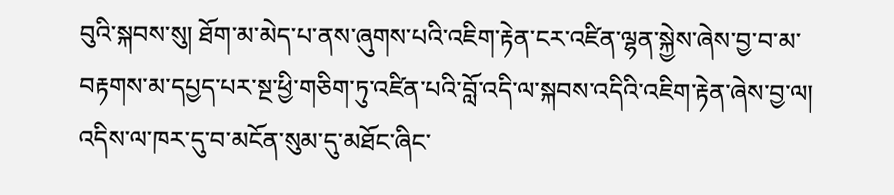བུའི་སྐབས་སུ། ཐོག་མ་མེད་པ་ནས་ཞུགས་པའི་འཇིག་རྟེན་ངར་འཛིན་ལྷན་སྐྱེས་ཞེས་བྱ་བ་མ་བརྟགས་མ་དཔྱད་པར་སྔ་ཕྱི་གཅིག་ཏུ་འཛིན་པའི་བློ་འདི་ལ་སྐབས་འདིའི་འཇིག་རྟེན་ཞེས་བྱ་ལ། འདིས་ལ་ཁར་དུ་བ་མངོན་སུམ་དུ་མཐོང་ཞིང་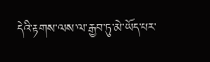དེའི་རྟགས་ལས་ལ་རྒྱབ་ཏུ་མེ་ཡོད་པར་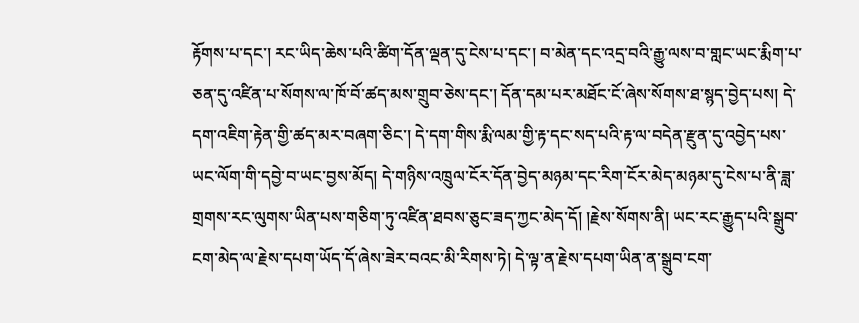རྟོགས་པ་དང་། རང་ཡིད་ཆེས་པའི་ཚིག་དོན་ལྡན་དུ་ངེས་པ་དང་། བ་མེན་དང་འདྲ་བའི་རྒྱུ་ལས་བ་གླང་ཡང་རྨིག་པ་ཅན་དུ་འཛིན་པ་སོགས་ལ་ཁོ་བོ་ཚད་མས་གྲུབ་ཅེས་དང་། དོན་དམ་པར་མཐོང་ངོ་ཞེས་སོགས་ཐ་སྙད་བྱེད་པས། དེ་དག་འཇིག་རྟེན་གྱི་ཚད་མར་བཞག་ཅིང་། དེ་དག་གིས་རྨི་ལམ་གྱི་རྟ་དང་སད་པའི་རྟ་ལ་བདེན་རྫུན་དུ་འབྱེད་པས་ཡང་ལོག་གི་དབྱེ་བ་ཡང་བྱས་མོད། དེ་གཉིས་འཁྲུལ་ངོར་དོན་བྱེད་མཉམ་དང་རིག་ངོར་མེད་མཉམ་དུ་ངེས་པ་ནི་ཟླ་གྲགས་རང་ལུགས་ཡིན་པས་གཅིག་ཏུ་འཛིན་ཐབས་ཅུང་ཟད་ཀྱང་མེད་དོ། །རྗེས་སོགས་ནི། ཡང་རང་རྒྱུད་པའི་སྒྲུབ་ངག་མེད་ལ་རྗེས་དཔག་ཡོད་དོ་ཞེས་ཟེར་བའང་མི་རིགས་ཏེ། དེ་ལྟ་ན་རྗེས་དཔག་ཡིན་ན་སྒྲུབ་ངག་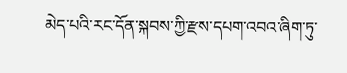མེད་པའི་རང་དོན་སྐབས་ཀྱི་རྫས་དཔག་འབའ་ཞིག་ཏུ་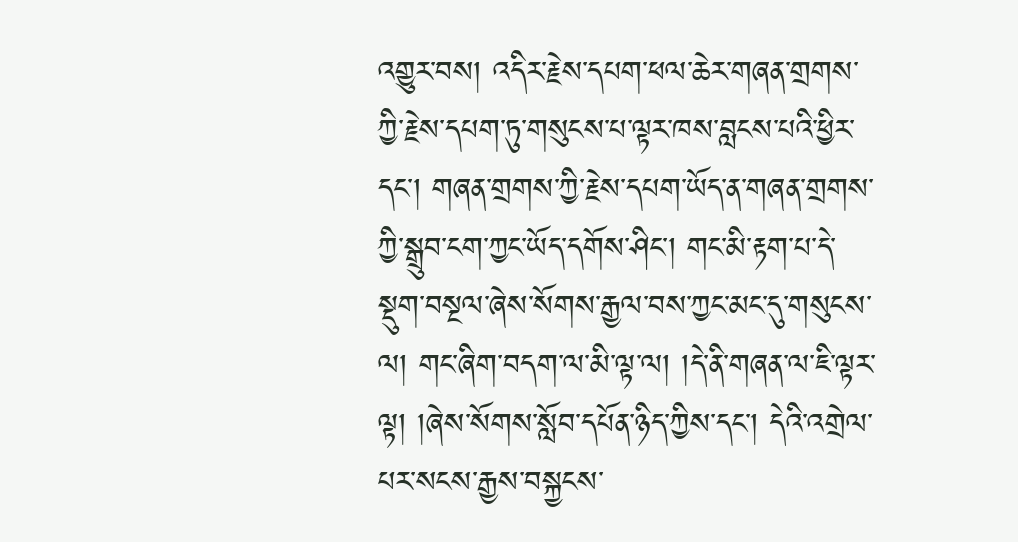འགྱུར་བས། འདིར་རྗེས་དཔག་ཕལ་ཆེར་གཞན་གྲགས་ཀྱི་རྗེས་དཔག་ཏུ་གསུངས་པ་ལྟར་ཁས་བླངས་པའི་ཕྱིར་དང་། གཞན་གྲགས་ཀྱི་རྗེས་དཔག་ཡོད་ན་གཞན་གྲགས་ཀྱི་སྒྲུབ་ངག་ཀྱང་ཡོད་དགོས་ཤིང་། གང་མི་རྟག་པ་དེ་སྡུག་བསྔལ་ཞེས་སོགས་རྒྱལ་བས་ཀྱང་མང་དུ་གསུངས་ལ། གང་ཞིག་བདག་ལ་མི་ལྟ་ལ། །དེ་ནི་གཞན་ལ་ཇི་ལྟར་ལྟ། །ཞེས་སོགས་སློབ་དཔོན་ཉིད་ཀྱིས་དང་། དེའི་འགྲེལ་པར་སངས་རྒྱས་བསྐྱངས་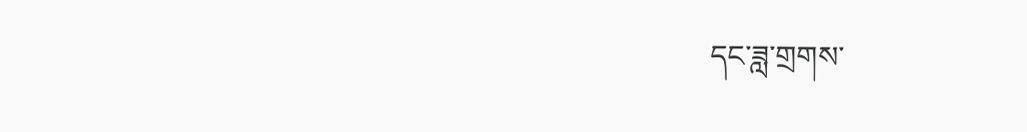དང་ཟླ་གྲགས་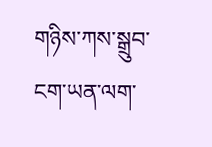གཉིས་ཀས་སྒྲུབ་ངག་ཡན་ལག་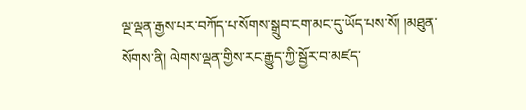ལྔ་ལྡན་རྒྱས་པར་བཀོད་པ་སོགས་སྒྲུབ་ངག་མང་དུ་ཡོད་པས་སོ། །མཐུན་སོགས་ནི། ལེགས་ལྡན་གྱིས་རང་རྒྱུད་ཀྱི་སྦྱོར་བ་མཛད་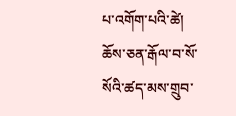པ་འགོག་པའི་ཚེ། ཆོས་ཅན་རྒོལ་བ་སོ་སོའི་ཚད་མས་གྲུབ་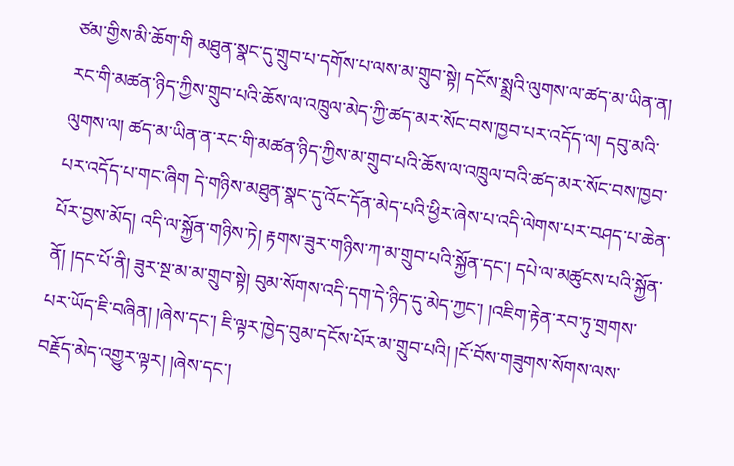ཙམ་གྱིས་མི་ཆོག་གི མཐུན་སྣང་དུ་གྲུབ་པ་དགོས་པ་ལས་མ་གྲུབ་སྟེ། དངོས་སྨྲའི་ལུགས་ལ་ཚད་མ་ཡིན་ན། རང་གི་མཚན་ཉིད་ཀྱིས་གྲུབ་པའི་ཆོས་ལ་འཁྲུལ་མེད་ཀྱི་ཚད་མར་སོང་བས་ཁྱབ་པར་འདོད་ལ། དབུ་མའི་ལུགས་ལ། ཚད་མ་ཡིན་ན་རང་གི་མཚན་ཉིད་ཀྱིས་མ་གྲུབ་པའི་ཆོས་ལ་འཁྲུལ་བའི་ཚད་མར་སོང་བས་ཁྱབ་པར་འདོད་པ་གང་ཞིག དེ་གཉིས་མཐུན་སྣང་དུ་འོང་དོན་མེད་པའི་ཕྱིར་ཞེས་པ་འདི་ལེགས་པར་བཤད་པ་ཆེན་པོར་བྱས་མོད། འདི་ལ་སྐྱོན་གཉིས་ཏེ། རྟགས་ཟུར་གཉིས་ཀ་མ་གྲུབ་པའི་སྐྱོན་དང་། དཔེ་ལ་མཚུངས་པའི་སྐྱོན་ནོ། །དང་པོ་ནི། ཟུར་སྔ་མ་མ་གྲུབ་སྟེ། བུམ་སོགས་འདི་དག་དེ་ཉིད་དུ་མེད་ཀྱང་། །འཇིག་རྟེན་རབ་ཏུ་གྲགས་པར་ཡོད་ཇི་བཞིན། །ཞེས་དང་། ཇི་ལྟར་ཁྱེད་བུམ་དངོས་པོར་མ་གྲུབ་པའི། །ངོ་བོས་གཟུགས་སོགས་ལས་བརྗོད་མེད་འགྱུར་ལྟར། །ཞེས་དང་།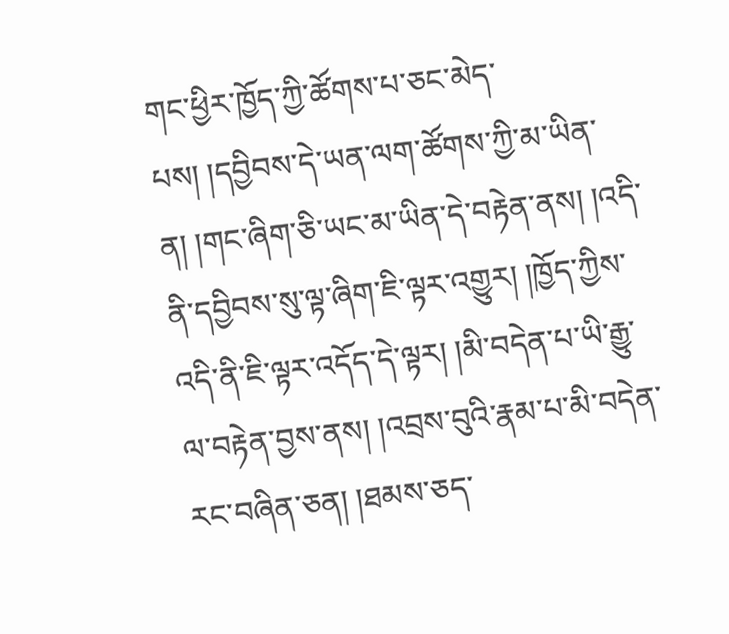གང་ཕྱིར་ཁྱོད་ཀྱི་ཚོགས་པ་ཅང་མེད་པས། །དབྱིབས་དེ་ཡན་ལག་ཚོགས་ཀྱི་མ་ཡིན་ན། །གང་ཞིག་ཅི་ཡང་མ་ཡིན་དེ་བརྟེན་ནས། །འདི་ནི་དབྱིབས་སུ་ལྟ་ཞིག་ཇི་ལྟར་འགྱུར། །ཁྱོད་ཀྱིས་འདི་ནི་ཇི་ལྟར་འདོད་དེ་ལྟར། །མི་བདེན་པ་ཡི་རྒྱུ་ལ་བརྟེན་བྱས་ནས། །འབྲས་བུའི་རྣམ་པ་མི་བདེན་རང་བཞིན་ཅན། །ཐམས་ཅད་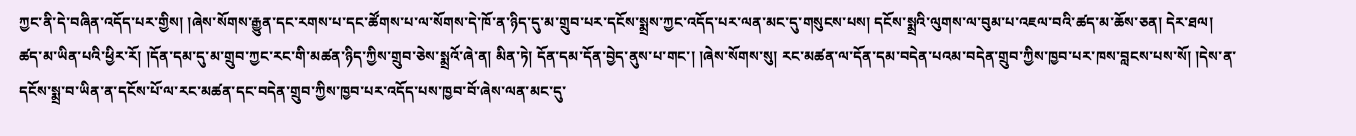ཀྱང་ནི་དེ་བཞིན་འདོད་པར་གྱིས། །ཞེས་སོགས་རྒྱུན་དང་རགས་པ་དང་ཚོགས་པ་ལ་སོགས་དེ་ཁོ་ན་ཉིད་དུ་མ་གྲུབ་པར་དངོས་སྨྲས་ཀྱང་འདོད་པར་ལན་མང་དུ་གསུངས་པས། དངོས་སྨྲའི་ལུགས་ལ་བུམ་པ་འཇལ་བའི་ཚད་མ་ཆོས་ཅན། དེར་ཐལ། ཚད་མ་ཡིན་པའི་ཕྱིར་རོ། །དོན་དམ་དུ་མ་གྲུབ་ཀྱང་རང་གི་མཚན་ཉིད་ཀྱིས་གྲུབ་ཅེས་སྨྲའོ་ཞེ་ན། མིན་ཏེ། དོན་དམ་དོན་བྱེད་ནུས་པ་གང་། །ཞེས་སོགས་སུ། རང་མཚན་ལ་དོན་དམ་བདེན་པའམ་བདེན་གྲུབ་ཀྱིས་ཁྱབ་པར་ཁས་བླངས་པས་སོ། །དེས་ན་དངོས་སྨྲ་བ་ཡིན་ན་དངོས་པོ་ལ་རང་མཚན་དང་བདེན་གྲུབ་ཀྱིས་ཁྱབ་པར་འདོད་པས་ཁྱབ་བོ་ཞེས་ལན་མང་དུ་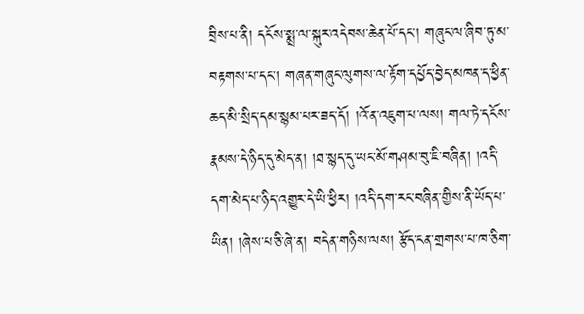བྲིས་པ་ནི། དངོས་སྨྲ་ལ་སྐུར་འདེབས་ཆེན་པོ་དང་། གཞུང་ལ་ཞིབ་ཏུ་མ་བརྟགས་པ་དང་། གཞན་གཞུང་ལུགས་ལ་རྟོག་དཔྱོད་བྱེད་མཁན་ད་ཕྱིན་ཆད་མི་སྲིད་དམ་སྙམ་པར་ཟད་དོ། །འོ་ན་འཇུག་པ་ལས། གལ་ཏེ་དངོས་རྣམས་དེ་ཉིད་དུ་མེད་ན། །ཐ་སྙད་དུ་ཡང་མོ་གཤམ་བུ་ཇི་བཞིན། །འདི་དག་མེད་པ་ཉིད་འགྱུར་དེ་ཡི་ཕྱིར། །འདི་དག་རང་བཞིན་གྱིས་ནི་ཡོད་པ་ཡིན། །ཞེས་པ་ཅི་ཞེ་ན། བདེན་གཉིས་ལས། རྩོད་ངན་གྲགས་པ་ཁ་ཅིག་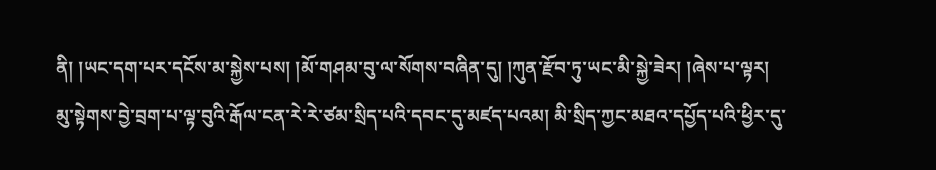ནི། །ཡང་དག་པར་དངོས་མ་སྐྱེས་པས། །མོ་གཤམ་བུ་ལ་སོགས་བཞིན་དུ། །ཀུན་རྫོབ་ཏུ་ཡང་མི་སྐྱེ་ཟེར། །ཞེས་པ་ལྟར། མུ་སྟེགས་བྱེ་བྲག་པ་ལྟ་བུའི་རྒོལ་ངན་རེ་རེ་ཙམ་སྲིད་པའི་དབང་དུ་མཛད་པའམ། མི་སྲིད་ཀྱང་མཐའ་དཔྱོད་པའི་ཕྱིར་དུ་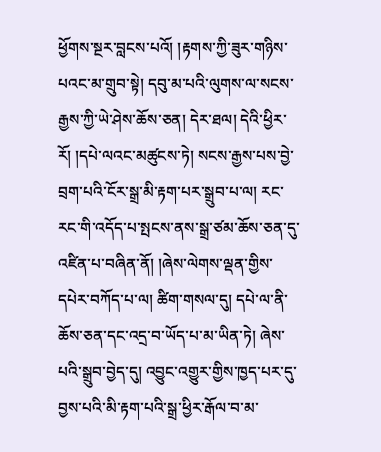ཕྱོགས་སྔར་བླངས་པའོ། །རྟགས་ཀྱི་ཟུར་གཉིས་པའང་མ་གྲུབ་སྟེ། དབུ་མ་པའི་ལུགས་ལ་སངས་རྒྱས་ཀྱི་ཡེ་ཤེས་ཆོས་ཅན། དེར་ཐལ། དེའི་ཕྱིར་རོ། །དཔེ་ལའང་མཚུངས་ཏེ། སངས་རྒྱས་པས་བྱེ་བྲག་པའི་ངོར་སྒྲ་མི་རྟག་པར་སྒྲུབ་པ་ལ། རང་རང་གི་འདོད་པ་སྤངས་ནས་སྒྲ་ཙམ་ཆོས་ཅན་དུ་འཛིན་པ་བཞིན་ནོ། །ཞེས་ལེགས་ལྡན་གྱིས་དཔེར་བཀོད་པ་ལ། ཚིག་གསལ་དུ། དཔེ་ལ་ནི་ཆོས་ཅན་དང་འདྲ་བ་ཡོད་པ་མ་ཡིན་ཏེ། ཞེས་པའི་སྒྲུབ་བྱེད་དུ། འབྱུང་འགྱུར་གྱིས་ཁྱད་པར་དུ་བྱས་པའི་མི་རྟག་པའི་སྒྲ་ཕྱིར་རྒོལ་བ་མ་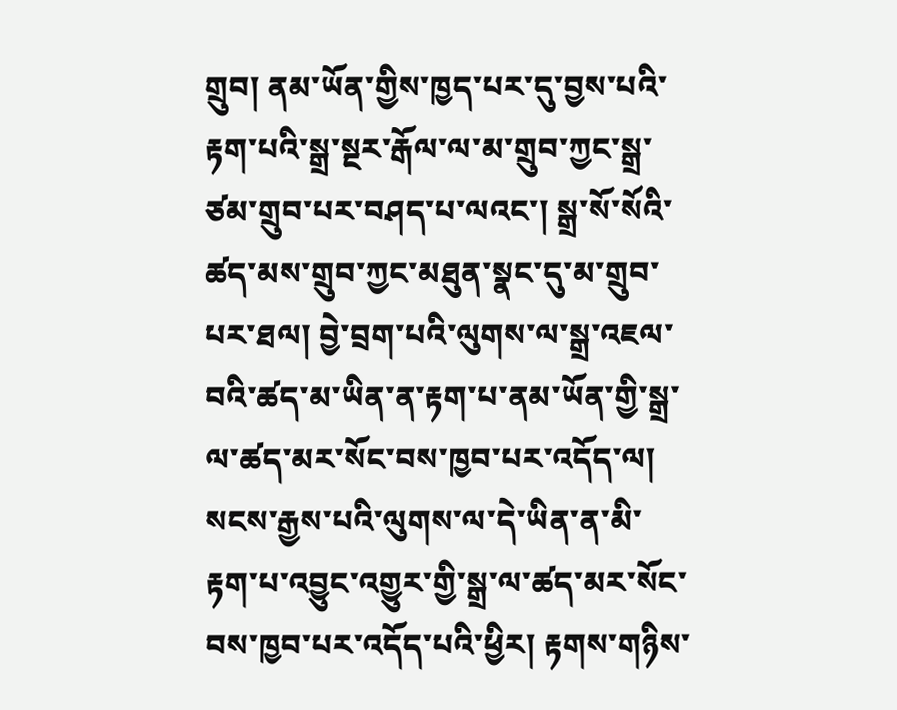གྲུབ། ནམ་ཡོན་གྱིས་ཁྱད་པར་དུ་བྱས་པའི་རྟག་པའི་སྒྲ་སྔར་རྒོལ་ལ་མ་གྲུབ་ཀྱང་སྒྲ་ཙམ་གྲུབ་པར་བཤད་པ་ལའང་། སྒྲ་སོ་སོའི་ཚད་མས་གྲུབ་ཀྱང་མཐུན་སྣང་དུ་མ་གྲུབ་པར་ཐལ། བྱེ་བྲག་པའི་ལུགས་ལ་སྒྲ་འཇལ་བའི་ཚད་མ་ཡིན་ན་རྟག་པ་ནམ་ཡོན་གྱི་སྒྲ་ལ་ཚད་མར་སོང་བས་ཁྱབ་པར་འདོད་ལ། སངས་རྒྱས་པའི་ལུགས་ལ་དེ་ཡིན་ན་མི་རྟག་པ་འབྱུང་འགྱུར་གྱི་སྒྲ་ལ་ཚད་མར་སོང་བས་ཁྱབ་པར་འདོད་པའི་ཕྱིར། རྟགས་གཉིས་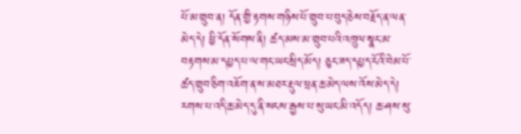པོ་མ་གྲུབ་ན། དོན་གྱི་རྟགས་གཉིས་པོ་གྲུབ་པ་བུད་ཅེས་བརྗོད་ན་ལན་མེད་དེ། ཕྱི་དོན་སོགས་ནི། ཚད་མས་མ་གྲུབ་པའི་འཁྲུལ་སྣང་མ་བརྟགས་མ་དཔྱད་པ་ལ་གང་ཡང་སྲིད་མོད། ཅུང་ཟད་དཔྱད་ངོའི་བེམ་པོ་ཚད་གྲུབ་ཅིག་འཇོག་ན་ས་མཐར་རྡུལ་ཕྲན་ཆ་མེད་ལས་འོས་མེད་དེ། རགས་པ་འདི་ཆ་མེད་དུ་ནི་སངས་རྒྱས་པ་སུ་ཡང་མི་འདོད། ཆ་ཤས་སུ་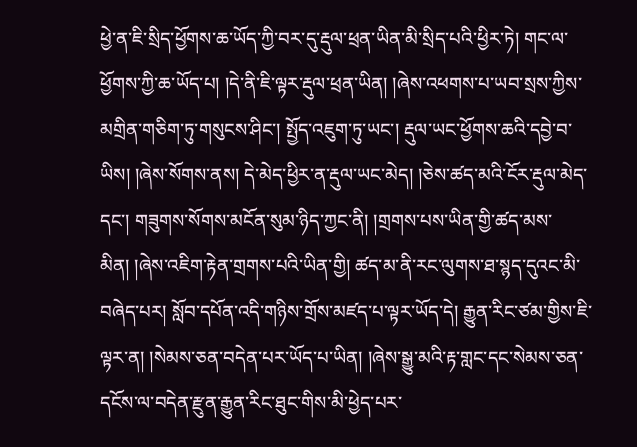ཕྱེ་ན་ཇི་སྲིད་ཕྱོགས་ཆ་ཡོད་ཀྱི་བར་དུ་རྡུལ་ཕྲན་ཡིན་མི་སྲིད་པའི་ཕྱིར་ཏེ། གང་ལ་ཕྱོགས་ཀྱི་ཆ་ཡོད་པ། །དེ་ནི་ཇི་ལྟར་རྡུལ་ཕྲན་ཡིན། །ཞེས་འཕགས་པ་ཡབ་སྲས་ཀྱིས་མགྲིན་གཅིག་ཏུ་གསུངས་ཤིང་། སྤྱོད་འཇུག་ཏུ་ཡང་། རྡུལ་ཡང་ཕྱོགས་ཆའི་དབྱེ་བ་ཡིས། །ཞེས་སོགས་ནས། དེ་མེད་ཕྱིར་ན་རྡུལ་ཡང་མེད། །ཅེས་ཚད་མའི་ངོར་རྡུལ་མེད་དང་། གཟུགས་སོགས་མངོན་སུམ་ཉིད་ཀྱང་ནི། །གྲགས་པས་ཡིན་གྱི་ཚད་མས་མིན། །ཞེས་འཇིག་རྟེན་གྲགས་པའི་ཡིན་གྱི། ཚད་མ་ནི་རང་ལུགས་ཐ་སྙད་དུའང་མི་བཞེད་པར། སློབ་དཔོན་འདི་གཉིས་གྲོས་མཛད་པ་ལྟར་ཡོད་དེ། རྒྱུན་རིང་ཙམ་གྱིས་ཇི་ལྟར་ན། །སེམས་ཅན་བདེན་པར་ཡོད་པ་ཡིན། །ཞེས་སྒྱུ་མའི་རྟ་གླང་དང་སེམས་ཅན་དངོས་ལ་བདེན་རྫུན་རྒྱུན་རིང་ཐུང་གིས་མི་ཕྱེད་པར་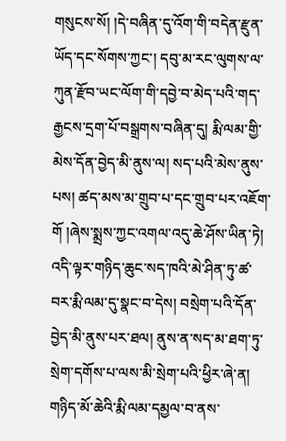གསུངས་སོ། །དེ་བཞིན་དུ་འོག་གི་བདེན་རྫུན་ཡོད་དང་སོགས་ཀྱང་། དབུ་མ་རང་ལུགས་ལ་ཀུན་རྫོབ་ཡང་ལོག་གི་དབྱེ་བ་མེད་པའི་གད་རྒྱངས་དྲག་པོ་བསྒྲགས་བཞིན་དུ། རྨི་ལམ་གྱི་མེས་དོན་བྱེད་མི་ནུས་ལ། སད་པའི་མེས་ནུས་པས། ཚད་མས་མ་གྲུབ་པ་དང་གྲུབ་པར་འཇོག་གོ །ཞེས་སྨྲས་ཀྱང་འགལ་འདུ་ཆེ་ཤོས་ཡིན་ཏེ། འདི་ལྟར་གཉིད་ཆུང་སད་ཁའི་མེ་ཤིན་ཏུ་ཚ་བར་རྨི་ལམ་དུ་སྣང་བ་དེས། བསྲེག་པའི་དོན་བྱེད་མི་ནུས་པར་ཐལ། ནུས་ན་སད་མ་ཐག་ཏུ་སྲེག་དགོས་པ་ལས་མི་སྲེག་པའི་ཕྱིར་ཞེ་ན། གཉིད་མོ་ཆེའི་རྨི་ལམ་དམྱལ་བ་ནས་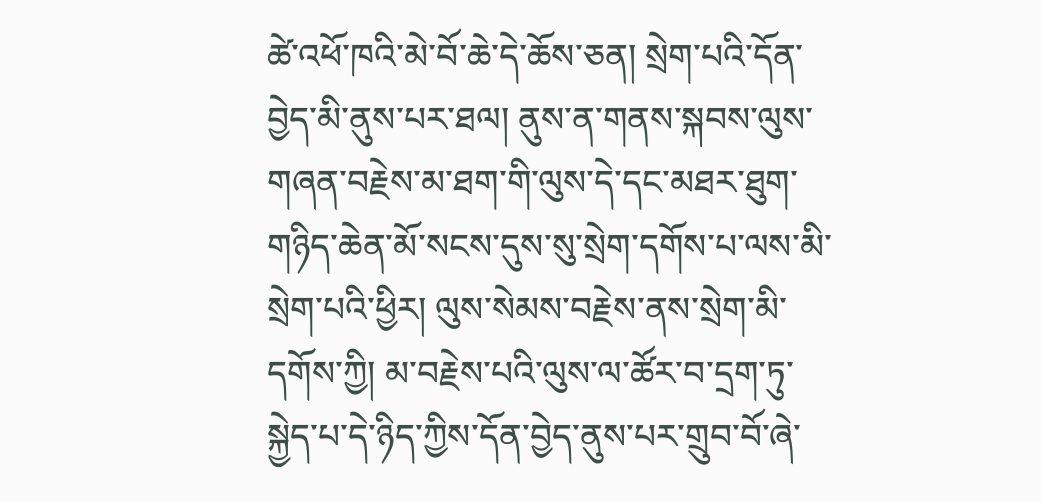ཚེ་འཕོ་ཁའི་མེ་བོ་ཆེ་དེ་ཆོས་ཅན། སྲེག་པའི་དོན་བྱེད་མི་ནུས་པར་ཐལ། ནུས་ན་གནས་སྐབས་ལུས་གཞན་བརྗེས་མ་ཐག་གི་ལུས་དེ་དང་མཐར་ཐུག་གཉིད་ཆེན་མོ་སངས་དུས་སུ་སྲེག་དགོས་པ་ལས་མི་སྲེག་པའི་ཕྱིར། ལུས་སེམས་བརྗེས་ནས་སྲེག་མི་དགོས་ཀྱི། མ་བརྗེས་པའི་ལུས་ལ་ཚོར་བ་དྲག་ཏུ་སྐྱེད་པ་དེ་ཉིད་ཀྱིས་དོན་བྱེད་ནུས་པར་གྲུབ་བོ་ཞེ་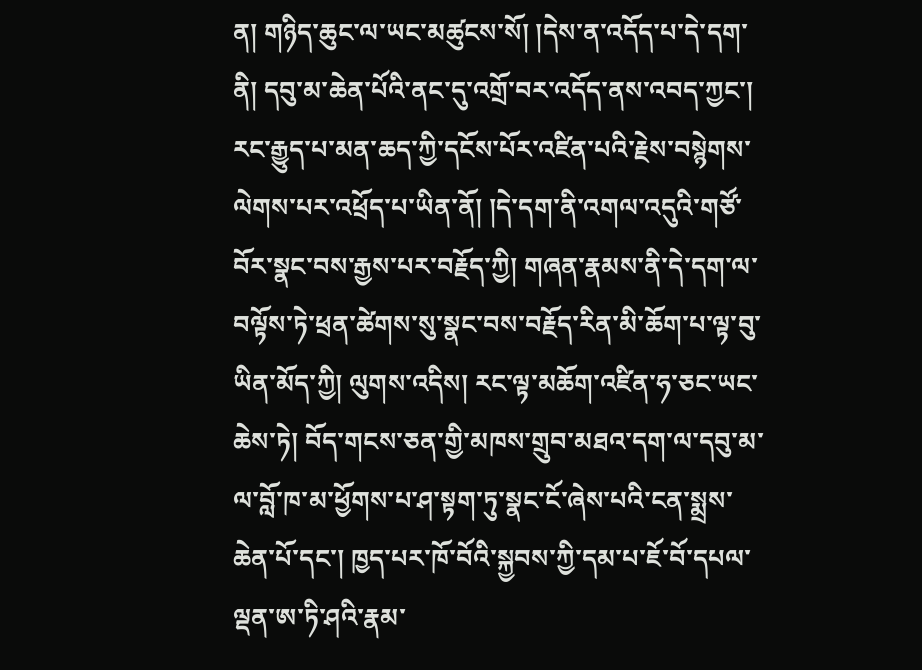ན། གཉིད་ཆུང་ལ་ཡང་མཚུངས་སོ། །དེས་ན་འདོད་པ་དེ་དག་ནི། དབུ་མ་ཆེན་པོའི་ནང་དུ་འགྲོ་བར་འདོད་ནས་འབད་ཀྱང་། རང་རྒྱུད་པ་མན་ཆད་ཀྱི་དངོས་པོར་འཛིན་པའི་རྗེས་བསྙེགས་ལེགས་པར་འཕྲོད་པ་ཡིན་ནོ། །དེ་དག་ནི་འགལ་འདུའི་གཙོ་བོར་སྣང་བས་རྒྱས་པར་བརྗོད་ཀྱི། གཞན་རྣམས་ནི་དེ་དག་ལ་བལྟོས་ཏེ་ཕྲན་ཚེགས་སུ་སྣང་བས་བརྗོད་རིན་མི་ཆོག་པ་ལྟ་བུ་ཡིན་མོད་ཀྱི། ལུགས་འདིས། རང་ལྟ་མཆོག་འཛིན་ཧ་ཅང་ཡང་ཆེས་ཏེ། བོད་གངས་ཅན་གྱི་མཁས་གྲུབ་མཐའ་དག་ལ་དབུ་མ་ལ་བློ་ཁ་མ་ཕྱོགས་པ་ཤ་སྟག་ཏུ་སྣང་ངོ་ཞེས་པའི་ངན་སྨྲས་ཆེན་པོ་དང་། ཁྱད་པར་ཁོ་བོའི་སྐྱབས་ཀྱི་དམ་པ་ཇོ་བོ་དཔལ་ལྡན་ཨ་ཏི་ཤའི་རྣམ་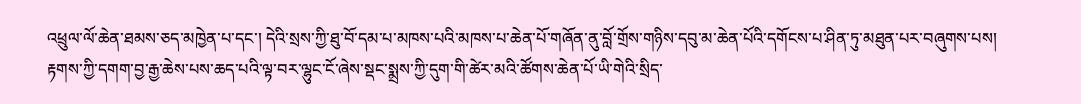འཕྲུལ་ལོ་ཆེན་ཐམས་ཅད་མཁྱེན་པ་དང་། དེའི་སྲས་ཀྱི་ཐུ་བོ་དམ་པ་མཁས་པའི་མཁས་པ་ཆེན་པོ་གཞོན་ནུ་བློ་གྲོས་གཉིས་དབུ་མ་ཆེན་པོའི་དགོངས་པ་ཤིན་ཏུ་མཐུན་པར་བཞུགས་པས། རྟགས་ཀྱི་དགག་བྱ་རྒྱ་ཆེས་པས་ཆད་པའི་ལྟ་བར་ལྷུང་ངོ་ཞེས་སྡང་སྨྲས་ཀྱི་དུག་གི་ཚེར་མའི་ཚོགས་ཆེན་པོ་ཡི་གེའི་སྲིད་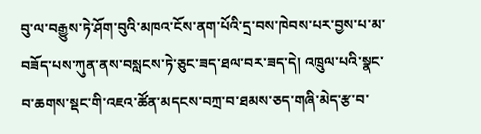བུ་ལ་བརྒྱུས་ཏེ་ཤོག་བུའི་མཁའ་ངོས་ནག་པོའི་དྲ་བས་ཁེབས་པར་བྱས་པ་མ་བཟོད་པས་ཀུན་ནས་བསླངས་ཏེ་ཅུང་ཟད་ཐལ་བར་ཟད་དེ། འཁྲུལ་པའི་སྣང་བ་ཆགས་སྡང་གི་འཇའ་ཚོན་མདངས་བཀྲ་བ་ཐམས་ཅད་གཞི་མེད་རྩ་བ་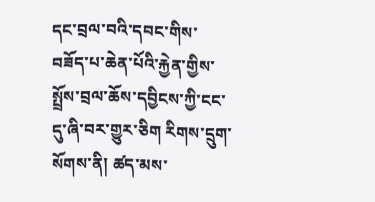དང་བྲལ་བའི་དབང་གིས་བཟོད་པ་ཆེན་པོའི་རྐྱེན་གྱིས་སྤྲོས་བྲལ་ཆོས་དབྱིངས་ཀྱི་ངང་དུ་ཞི་བར་གྱུར་ཅིག རིགས་དྲུག་སོགས་ནི། ཚད་མས་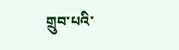གྲུབ་པའི་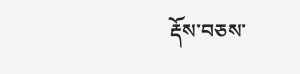རྡོས་བཅས་